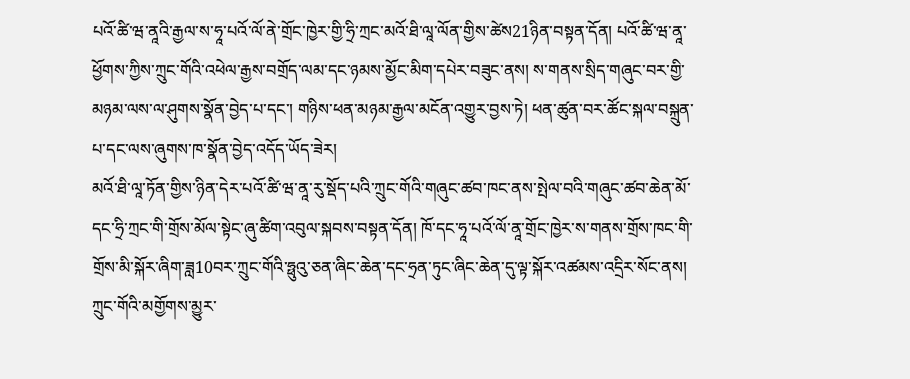པའོ་ཚི་ཝ་ནཱའི་རྒྱལ་ས་ཧཱ་པའོ་ལོ་ནེ་གྲོང་ཁྱེར་གྱི་ཧྲི་ཀྲང་མའོ་ཐི་ལཱ་ལོན་གྱིས་ཚེས21ཉིན་བསྟན་དོན། པའོ་ཚི་ཝ་ནཱ་ཕྱོགས་ཀྱིས་ཀྲུང་གོའི་འཕེལ་རྒྱས་བགྲོད་ལམ་དང་ཉམས་མྱོང་མིག་དཔེར་བཟུང་ནས། ས་གནས་སྲིད་གཞུང་བར་གྱི་མཉམ་ལས་ལ་ཤུགས་སྣོན་བྱེད་པ་དང་། གཉིས་ཕན་མཉམ་རྒྱལ་མངོན་འགྱུར་བྱས་ཏེ། ཕན་ཚུན་བར་ཚོང་སྐལ་བསྐྲུན་པ་དང་ལས་ཞུགས་ཁ་སྣོན་བྱེད་འདོད་ཡོད་ཟེར།
མའོ་ཐི་ལཱ་ཏོན་གྱིས་ཉིན་དེར་པའོ་ཚི་ཝ་ནཱ་རུ་སྡོད་པའི་ཀྲུང་གོའི་གཞུང་ཚབ་ཁང་ནས་སྤེལ་བའི་གཞུང་ཚབ་ཆེན་མོ་དང་ཧྲི་ཀྲང་གི་གྲོས་མོལ་སྟེང་ཞུ་ཚིག་འབུལ་སྐབས་བསྟན་དོན། ཁོ་དང་ཧཱ་པའོ་ལོ་ནཱ་གྲོང་ཁྱེར་ས་གནས་གྲོས་ཁང་གི་གྲོས་མི་སྐོར་ཞིག་ཟླ10བར་ཀྲུང་གོའི་ཧྥུའུ་ཅན་ཞིང་ཆེན་དང་ཧྲན་ཏུང་ཞིང་ཆེན་དུ་ལྟ་སྐོར་འཚམས་འདྲིར་སོང་ནས། ཀྲུང་གོའི་མགྱོགས་མྱུར་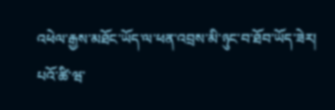འཕེལ་རྒྱས་མཐོང་ཡོད་ལ་ཕན་འབྲས་མི་ཉུང་བ་ཐོབ་ཡོད་ཟེར།
པའོ་ཚི་ཝ་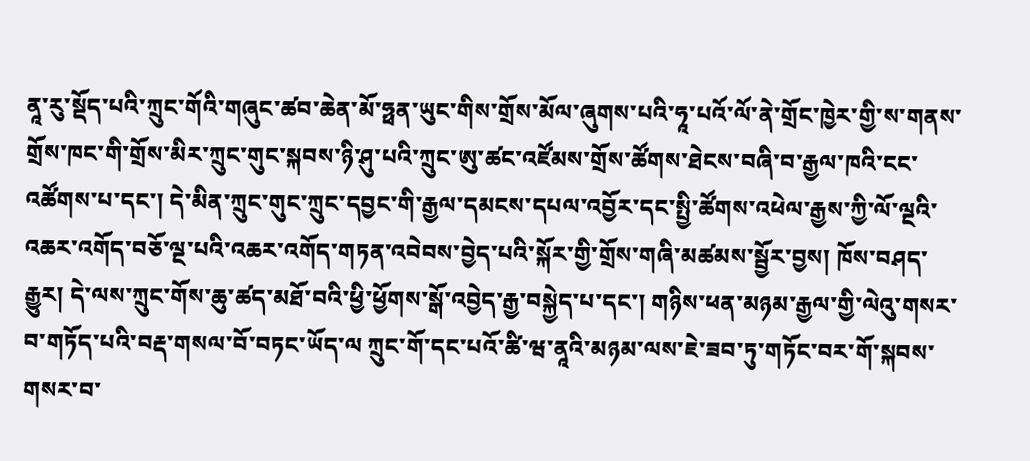ནཱ་རུ་སྡོད་པའི་ཀྲུང་གོའི་གཞུང་ཚབ་ཆེན་མོ་ཧྥན་ཡུང་གིས་གྲོས་མོལ་ཞུགས་པའི་ཧཱ་པའོ་ལོ་ནེ་གྲོང་ཁྱེར་གྱི་ས་གནས་གྲོས་ཁང་གི་གྲོས་མིར་ཀྲུང་གུང་སྐབས་ཉི་ཤུ་པའི་ཀྲུང་ཨུ་ཚང་འཛོམས་གྲོས་ཚོགས་ཐེངས་བཞི་བ་རྒྱལ་ཁའི་ངང་འཚོགས་པ་དང་། དེ་མིན་ཀྲུང་གུང་ཀྲུང་དབྱང་གི་རྒྱལ་དམངས་དཔལ་འབྱོར་དང་སྤྱི་ཚོགས་འཕེལ་རྒྱས་ཀྱི་ལོ་ལྔའི་འཆར་འགོད་བཅོ་ལྔ་པའི་འཆར་འགོད་གཏན་འབེབས་བྱེད་པའི་སྐོར་གྱི་གྲོས་གཞི་མཚམས་སྦྱོར་བྱས། ཁོས་བཤད་རྒྱུར། དེ་ལས་ཀྲུང་གོས་ཆུ་ཚད་མཐོ་བའི་ཕྱི་ཕྱོགས་སྒོ་འབྱེད་རྒྱ་བསྐྱེད་པ་དང་། གཉིས་ཕན་མཉམ་རྒྱལ་གྱི་ལེའུ་གསར་བ་གཏོད་པའི་བརྡ་གསལ་བོ་བཏང་ཡོད་ལ ཀྲུང་གོ་དང་པའོ་ཚི་ཝ་ནཱའི་མཉམ་ལས་ཇེ་ཟབ་ཏུ་གཏོང་བར་གོ་སྐབས་གསར་བ་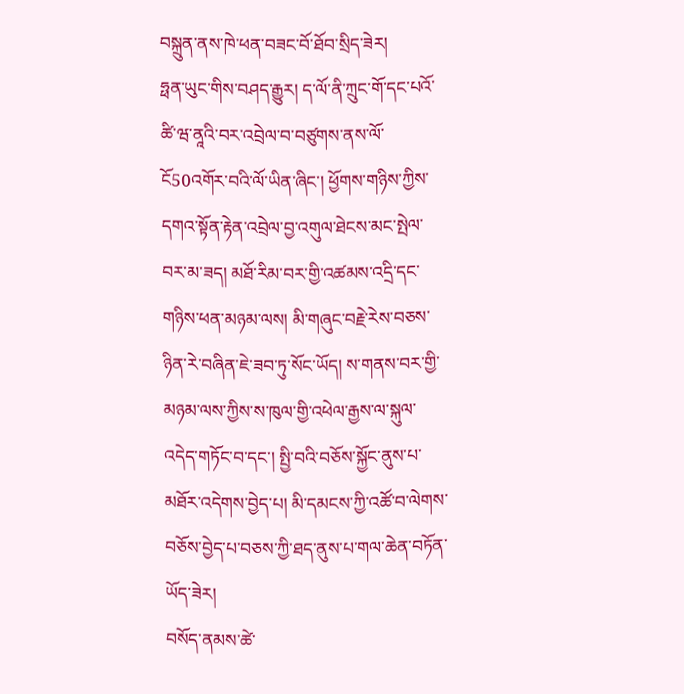བསྐྲུན་ནས་ཁེ་ཕན་བཟང་བོ་ཐོབ་སྲིད་ཟེར།
ཧྥན་ཡུང་གིས་བཤད་རྒྱུར། ད་ལོ་ནི་ཀྲུང་གོ་དང་པའོ་ཚི་ཝ་ནཱའི་བར་འབྲེལ་བ་བཙུགས་ནས་ལོ་ངོ50འགོར་བའི་ལོ་ཡིན་ཞིང་། ཕྱོགས་གཉིས་ཀྱིས་དགའ་སྟོན་རྟེན་འབྲེལ་བྱ་འགུལ་ཐེངས་མང་སྤེལ་བར་མ་ཟད། མཐོ་རིམ་བར་གྱི་འཚམས་འདྲི་དང་གཉིས་ཕན་མཉམ་ལས། མི་གཞུང་བརྗེ་རེས་བཅས་ཉིན་རེ་བཞིན་ཇེ་ཟབ་ཏུ་སོང་ཡོད། ས་གནས་བར་གྱི་མཉམ་ལས་ཀྱིས་ས་ཁུལ་གྱི་འཕེལ་རྒྱས་ལ་སྐུལ་འདེད་གཏོང་བ་དང་། སྤྱི་བའི་བཅོས་སྐྱོང་ནུས་པ་མཐོར་འདེགས་བྱེད་པ། མི་དམངས་ཀྱི་འཚོ་བ་ལེགས་བཅོས་བྱེད་པ་བཅས་ཀྱི་ཐད་ནུས་པ་གལ་ཆེན་བཏོན་ཡོད་ཟེར།
བསོད་ནམས་ཚེ་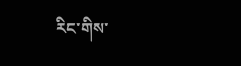རིང་གིས་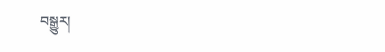བསྒྱུར།